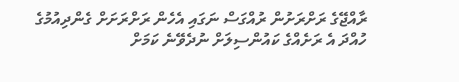ރާއްޖޭގެ ރަށްރަށުން ރުއްގަސް ނަގައި އެހެން ރަށްރަށަށް ގެންދިއުމުގެ ހުއްދަ އެ ރަށެއްގެ ކައުންސިލަށް ނުދެވޭނެ ކަމަށް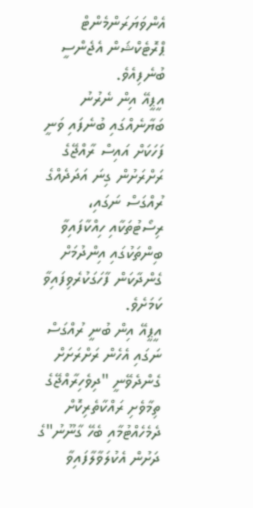އެންވަޔަރަންމެންޓް ޕްރޮޓެކްޝަން އެޖެންސީ ބުނެފިއެވެ.
އީޕީއޭ އިން ނެރުނު ބަޔާނެއްގައި ބުނެފައި ވަނީ ފަހަކަށް އައިސް ރާއްޖޭގެ ރަށްރަށުން ގިނަ އަދަދެއްގެ ރުއްގަސް ނަގައި، ރިސޯޓުތަކާއި ހިއްކާފައިވާ ބިންތަކުގައި އިންދުމަށް ގެންދާކަން ފާހަގަކުރެވިފައިވާ ކަމަށެވެ.
އީޕީއޭ އިން ބުނީ ރުއްގަސް ނަގައި އެހެން ރަށްރަށަށް ގެންދެވޭނީ "ދިވެހިރާއްޖޭގެ ތިމާވެށި ރައްކާތެރިކޮށް ދެމެހެއްޓުމާއި ބެހޭ ގާނޫނު"ގެ ދަށުން އެކުލަވާލާފައިވާ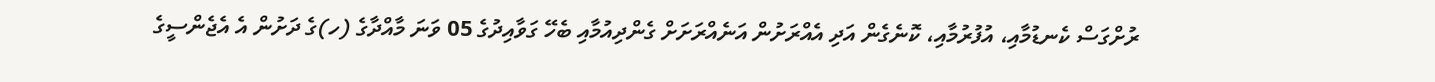ރުށްގަސް ކެނޑުމާއި، އުފުރުމާއި، ކޮނެގެން އަދި އެއްރަށުން އަނެއްރަށަށް ގެންދިއުމާއި ބެހޭ ގަވާއިދުގެ 05 ވަނަ މާއްދާގެ (ހ)ގެ ދަށުން އެ އެޖެންސީގެ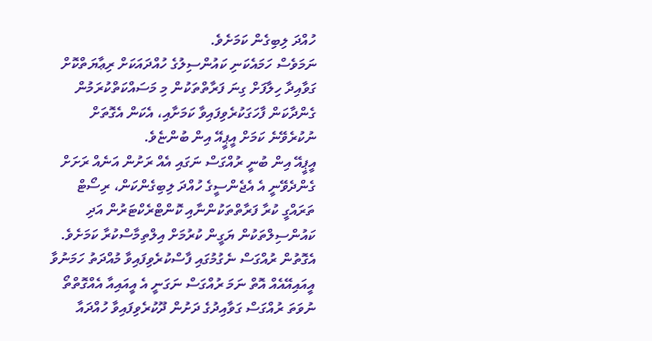ހުއްދަ ލިބިގެން ކަމަށެވެ.
ނަމަވެސް ހަމައެކަނި ކައުންސިލުގެ ހުއްދައަކަށް ރިޢާޔަތްކޮށް ގަވާއިދާ ހިލާފަށް ގިނަ ފަރާތްތަކުން މި މަސައްކަތްކުރަމުން ގެންދާކަން ފާހަގަކުރެވިފައިވާ ކަމަށާއި، އެކަން އެގޮތަށް ނުކުރެވޭނެ ކަމަށް އީޕީއޭ އިން ބުންޏެވެ.
އީޕީއޭ އިން ބުނީ ރުއްގަސް ނަގައި އެއް ރަށުން އަނެއް ރަށަށް ގެންދެވޭނީ އެ އެޖެންސީގެ ހުއްދަ ލިބިގެންކަން، ރިސޯޓް ތަރައްގީ ކުރާ ފަރާތްތަކުންނާއި ކޮންޓްރެކްޓަރުން އަދި ކައުންސިލްތަކުން ޔަގީން ކުރުމަށް އިލްތިމާސްކުރާ ކަމަށެވެ.
އެގޮތުން ރުއްގަސް ނެގުމުގައި ފާސްކުރެވިފައިވާ މުއްދަތު ހަމަނުވާ އީއައިއޭއެއް އޮތް ނަމަ ރުއްގަސް ނަގަނީ އެ އީއައިއާ އެއްގޮތްތޯ ނުވަތަ ރުއްގަސް ގަވާއިދުގެ ދަށުން ދޫކުރެވިފައިވާ ހުއްދައާ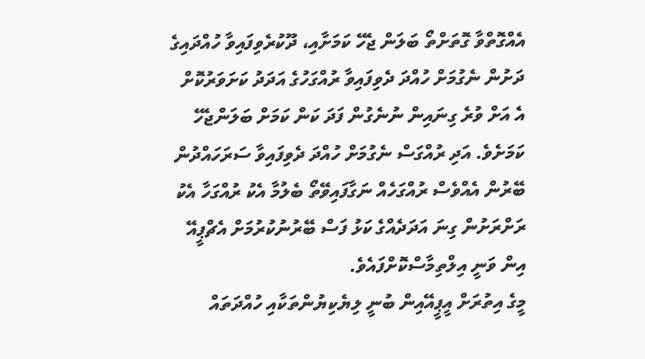އެއްގޮތްވާ ގޮތަށްތޯ ބަލަން ޖެހޭ ކަމަށާއި، ދޫކުރެވިފައިވާ ހުއްދައިގެ ދަށުން ނެގުމަށް ހުއްދަ ދެވިފައިވާ ރުއްގަހުގެ އަދަދު ކަށަވަރުކޮށް އެ އަށް ވުރެ ގިނައިން ނުނެގުން ފަދަ ކަން ކަމަށް ބަލަންޖެހޭ ކަމަށެވެ. އަދި ރުއްގަސް ނެގުމަށް ހުއްދަ ދެވިފައިވާ ސަރަހައްދުން ބޭރުން އެއްވެސް ރުއްގަހެއް ނަގާފައިވޭތޯ ބެލުމާ އެކު ރުއްގަހާ އެކު ރަށްރަށުން ގިނަ އަދަދެއްގެ ކަޅު ފަސް ބޭރުނުކުރުމަށް އެޗްޕީއޭ އިން ވަނީ އިލްތިމާސްކޮށްފައެވެ.
މީގެ އިތުރަށް އީޕީއޭއިން ބުނީ ލިޔެކިޔުންތަކާއި ހުއްދަތައް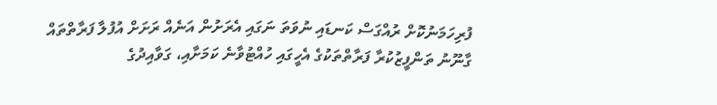ފުރިހަމަނުކޮށް ރުއްގަސް ކަނޑައި ނުވަތަ ނަގައި އެރަށުން އަނެއް ރަށަށް އުފުލާ ފަރާތްތައް ގާނޫނު ތަންފީޒުކުރާ ފަރާތްތަކުގެ އެހީގައި ހުއްޓުވާނެ ކަމަށާއި، ގަވާއިދުގެ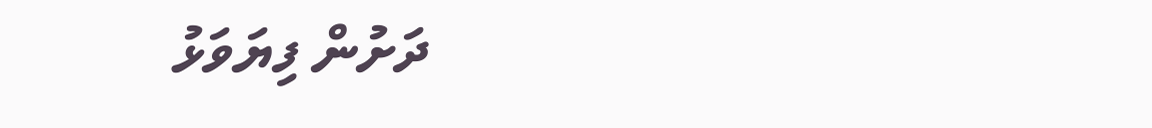ދަށުން ފިޔަވަޅު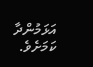އަޅަމުންދާ ކަމަށެވެ.